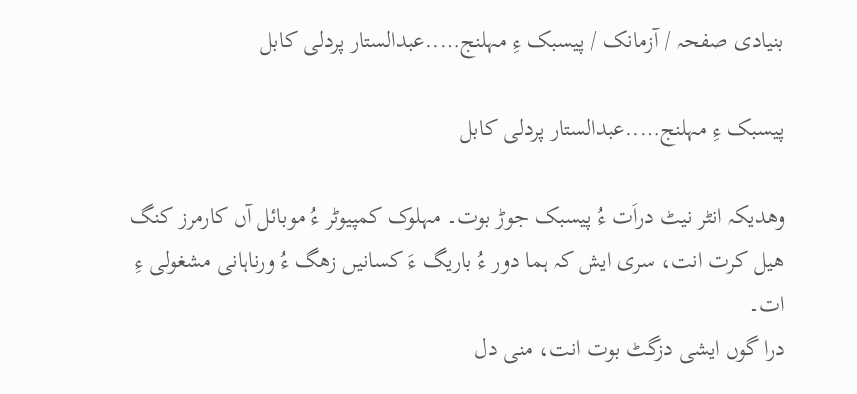بنیادی صفحہ / آزمانک / پیسبک ءِ مہلنج…..عبدالستار پردلی کابل

پیسبک ءِ مہلنج…..عبدالستار پردلی کابل

وھدیکہ انٹر نیٹ دراَت ءُ پیسبک جوڑ بوت۔ مہلوک کمپیوٹر ءُ موبائل آں کارمرز کنگ ھیل کرت انت، سری ایش کہ ہما دور ءُ باریگ ءَ کسانیں زھگ ءُ ورناہانی مشغولی ءِ ات۔
درا گوں ایشی دزگٹ بوت انت، منی دل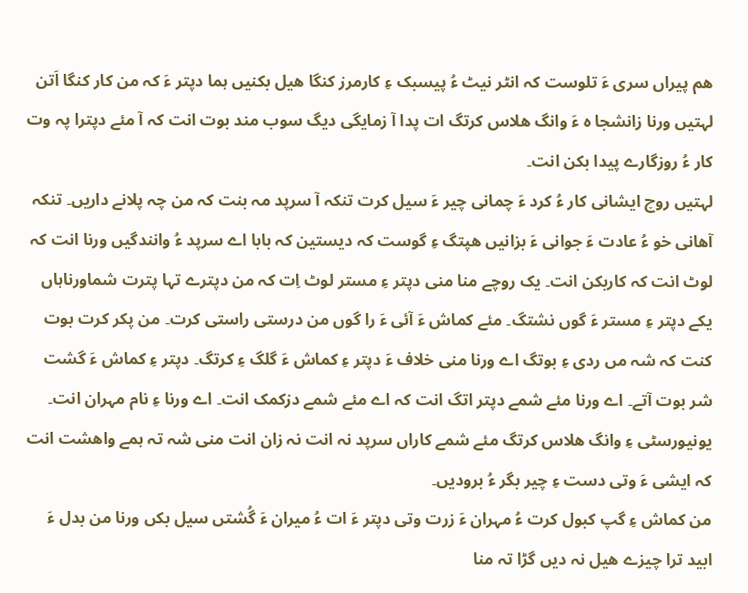ھم پیراں سری ءَ تلوست کہ انٹر نیٹ ءُ پیسبک ءِ کارمرز کنگا ھیل بکنیں ہما دپتر ءَ کہ من کار کنگا اَتن لہتیں ورنا زانشجا ہ ءَ وانگ ھلاس کرتگ ات پدا آ زمایگی دیگ سوب مند بوت انت کہ آ مئے دپترا پہ وت کار ءُ روزگارے پیدا بکن انت۔
لہتیں روچ ایشانی کار ءُ کرد ءَ چمانی چیر ءَ سیل کرت تنکہ آ سرپد مہ بنت کہ من چہ پلانے داریں۔ تنکہ آھانی خو ءُ عادت ءَ جوانی ءَ بزانیں ھپتگ ءِ گوست کہ دیستین کہ بابا اے سرپد ءُ وانندگیں ورنا انت کہ لوٹ انت کہ کاربکن انت۔ یک روچے منا منی دپتر ءِ مستر لوٹ اِت کہ من دپترے تہا پترت شماورناہاں یکے دپتر ءِ مستر ءَ گوں نشتگ۔ مئے کماش ءَ آئی ءَ را گوں من درستی راستی کرت۔ من پکر کرت بوت کنت کہ شہ مں ردی ءِ بوتگ اے ورنا منی خلاف ءَ دپتر ءِ کماش ءَ گلگ ءِ کرتگ۔ دپتر ءِ کماش ءَ گشت شر بوت آتے۔ اے ورنا مئے شمے دپتر اتگ انت کہ اے مئے شمے دزکمک انت۔ اے ورنا ءِ نام مہران انت۔
یونیورسٹی ءِ وانگ ھلاس کرتگ مئے شمے کاراں سرپد نہ انت نہ زان انت منی شہ تہ ہمے واھشت انت کہ ایشی ءَ وتی دست ءِ چیر بگر ءُ برودیں۔
من کماش ءِ گپ کبول کرت ءُ مہران ءَ زرت وتی دپتر ءَ ات ءُ میران ءَ گُشتں سیل بکں ورنا من بدل ءَ ابید ترا چیزے ھیل نہ دیں گڑا تہ منا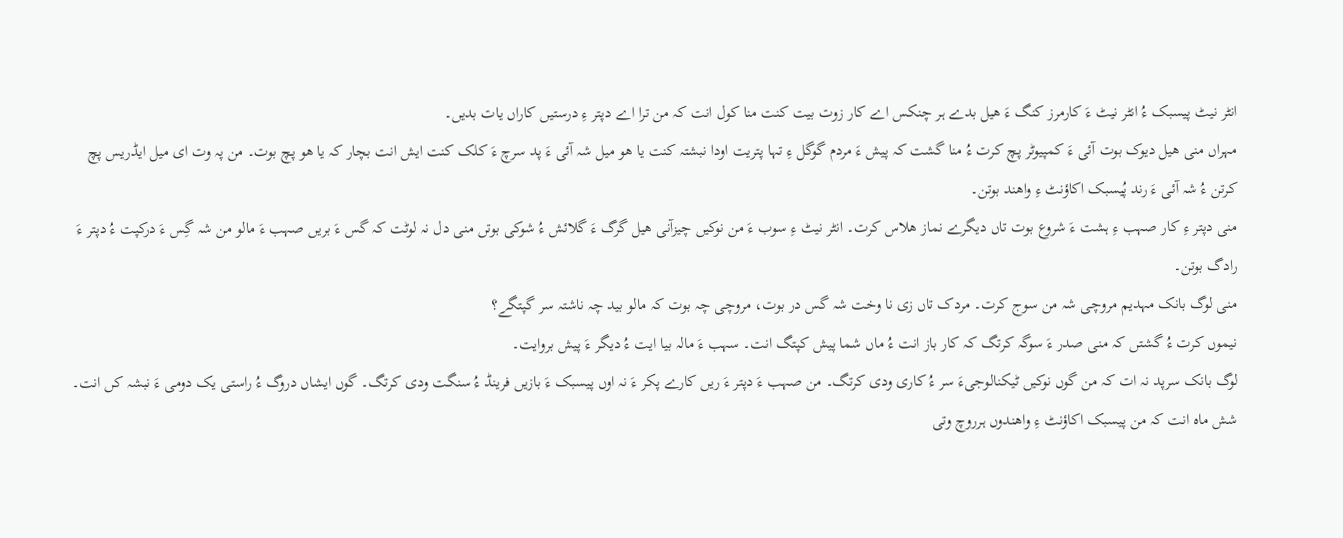انٹر نیٹ پیسبک ءُ انٹر نیٹ ءَ کارمرز کنگ ءَ ھیل بدے ہر چنکس اے کار زوت بیت کنت منا کول انت کہ من ترا اے دپتر ءِ درستیں کاراں یات بدیں۔
مہراں منی ھیل دیوک بوت آئی ءَ کمپیوٹر پچ کرت ءُ منا گشت کہ پیش ءَ مردم گوگل ءِ تہا پتریت اودا نبشتہ کنت یا ھو میل شہ آئی ءَ پد سرچ ءَ کلک کنت ایش انت بچار کہ یا ھو پچ بوت۔ من پہ وت ای میل ایڈریس پچ کرتن ءُ شہ آئی ءَ رند پُیسبک اکاؤنٹ ءِ واھند بوتن۔
منی دپتر ءِ کار صہب ءِ ہشت ءَ شروع بوت تاں دیگرے نماز ھلاس کرت۔ انٹر نیٹ ءِ سوب ءَ من نوکیں چیزآنی ھیل گرگ ءَ گلائش ءُ شوکی بوتں منی دل نہ لوٹت کہ گس ءَ بریں صہب ءَ مالو من شہ گِس ءَ درکپت ءُ دپتر ءَ رادگ بوتن۔
منی لوگ بانک مہدیم مروچی شہ من سوج کرت۔ مردک تاں زی نا وخت شہ گس در بوت، مروچی چہ بوت کہ مالو بید چہ ناشتہ سر گپتگے؟
نیموں کرت ءُ گشتں کہ منی صدر ءَ سوگہ کرتگ کہ کار باز انت ءُ ماں شما پیش کپتگ انت۔ سہب ءَ مالہ بیا ایت ءُ دیگر ءَ پیش بروایت۔
لوگ بانک سرپد نہ ات کہ من گوں نوکیں ٹیکنالوجیءَ سر ءُ کاری ودی کرتگ۔ من صہب ءَ دپتر ءَ ریں کارے پکر ءَ نہ اوں پیسبک ءَ بازیں فرینڈ ءُ سنگت ودی کرتگ۔ گوں ایشاں دروگ ءُ راستی یک دومی ءَ نبشہ کں انت۔
شش ماہ انت کہ من پیسبک اکاؤنٹ ءِ واھندوں ہرروچ وتی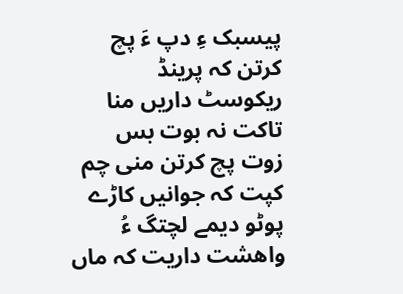پیسبک ءِ دپ ءَ پچ کرتن کہ پرینڈ ریکوسٹ داریں منا تاکت نہ بوت بس زوت پچ کرتن منی چم کپت کہ جوانیں کاڑے پوٹو دیمے لچتگ ءُ واھشت داریت کہ ماں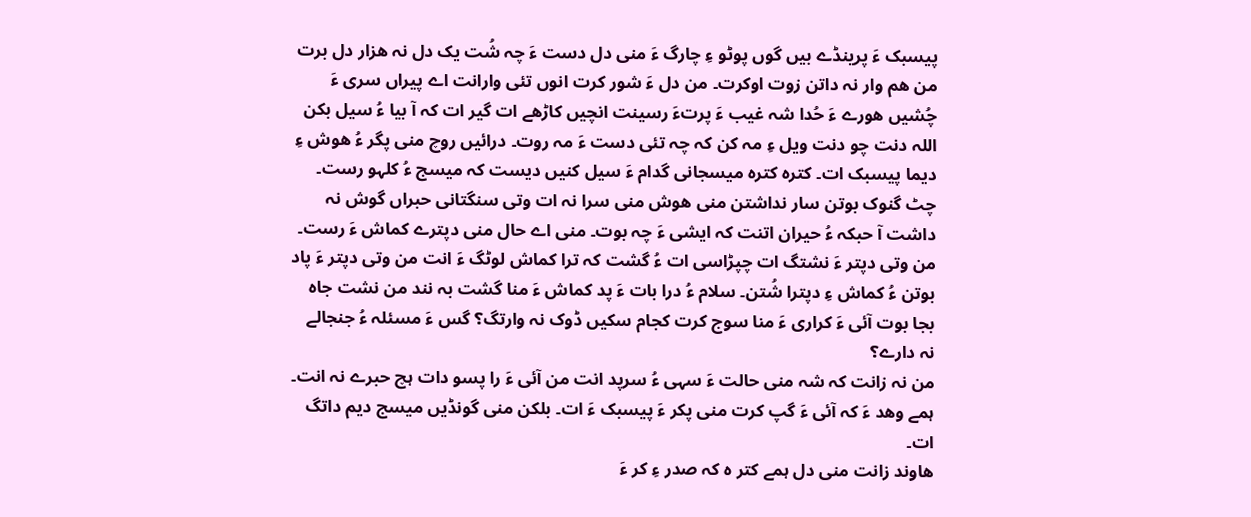پیسبک ءَ پرینڈے بیں گوں پوٹو ءِ چارگ ءَ منی دل دست ءَ چہ شُت یک دل نہ ھزار دل برت من ھم وار نہ داتن زوت اوکرت۔ من دل ءَ شور کرت انوں تئی وارانت اے پیراں سری ءَ چُشیں ھورے ءَ حُدا شہ غیب ءَ پرتءَ رسینت انچیں کاڑھے ات گیر ات کہ آ بیا ءُ سیل بکن اللہ دنت چو دنت ویل ءِ مہ کن کہ چہ تئی دست ءَ مہ روت۔ درائیں روچ منی پگر ءُ ھوش ءِ دیما پیسبک ات۔ کترہ کترہ میسجانی گدام ءَ سیل کنیں دیست کہ میسج ءُ کلہو رست۔
چٹ گنوک بوتن سار نداشتن منی ھوش منی سرا نہ ات وتی سنگتانی حبراں گوش نہ داشت آ حبکہ ءُ حیران اتنت کہ ایشی ءَ چہ بوت۔ منی اے حال منی دپترے کماش ءَ رست۔
من وتی دپتر ءَ نشتگ ات چپڑاسی ات ءُ گشت کہ ترا کماش لوٹگ ءَ انت من وتی دپتر ءَ پاد بوتن ءُ کماش ءِ دپترا شُتن۔ سلام ءُ درا بات ءَ پد کماش ءَ منا گشت بہ نند من نشت جاہ بجا بوت آئی ءَ کراری ءَ منا سوج کرت کجام سکیں ڈوک نہ وارتگ؟ گس ءَ مسئلہ ءُ جنجالے نہ دارے؟
من نہ زانت کہ شہ منی حالت ءَ سہی ءُ سرپد انت من آئی ءَ را پسو دات ہچ حبرے نہ انت۔ ہمے وھد ءَ کہ آئی ءَ گپ کرت منی پکر ءَ پیسبک ءَ ات۔ بلکن منی گونڈیں میسج دیم داتگ ات۔
ھاوند زانت منی دل ہمے کتر ہ کہ صدر ءِ کر ءَ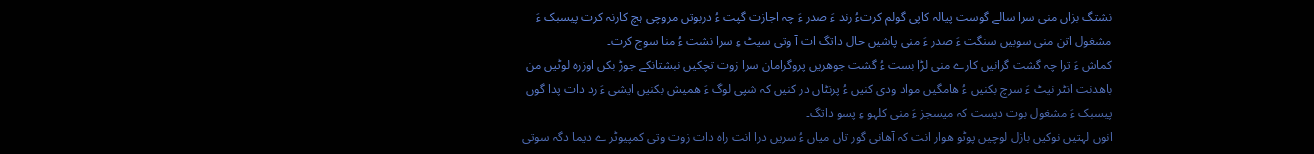نشتگ بزاں منی سرا سالے گوست پیالہ کاپی گولم کرتءُ رند ءَ صدر ءَ چہ اجازت گپت ءُ دربوتں مروچی ہچ کارنہ کرت پیسبک ءَ مشغول اتن منی سوبیں سنگت ءَ صدر ءَ منی پاشیں حال داتگ ات آ وتی سیٹ ءِ سرا نشت ءُ منا سوج کرت۔
کماش ءَ ترا چہ گشت گرانیں کارے منی لڑا بست ءُ گشت جوھریں پروگرامان سرا زوت تچکیں نبشتانکے جوڑ بکں اوزرہ لوٹیں من باھدنت انٹر نیٹ ءَ سرچ بکنیں ءُ ھامگیں مواد ودی کنیں ءُ پرنٹاں در کنیں کہ شپی لوگ ءَ ھمیش بکنیں ایشی ءَ رد دات پدا گوں پیسبک ءَ مشغول بوت دیست کہ میسجز ءَ منی کلہو ءِ پسو داتگ۔
انوں لہتیں نوکیں بازل لوچیں پوٹو ھوار انت کہ آھانی گور تاں میاں ءُ سریں درا انت راہ دات زوت وتی کمپیوٹر ے دیما دگہ سوتی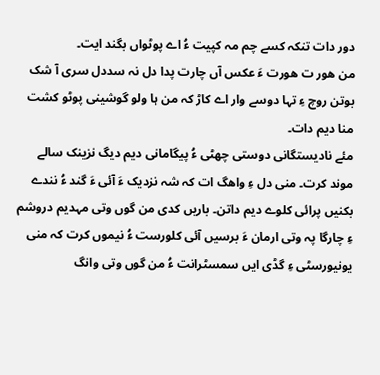دور دات تنکہ کسے چم مہ کپیت ءُ اے پوٹواں بگند ایت۔
من ھور ت ھورت ءَ عکس آں چارت پدا دل نہ سددل سری آ شک بوتن روچ ءِ تہا دوسے وار اے کاڑ کہ من ہا ولو گوشینی پوٹو کشت منا دیم دات۔
مئے نادیستگانی دوستی چھٹی ءُ پیگامانی دیم دیگ نزینک سالے موند کرت۔ منی دل ءِ واھگ ات کہ شہ نزدیک ءَ آئی ءَ گند ءُ نندے بکنیں پرائی کلوے دیم داتن۔ باریں کدی من گوں وتی مہدیم دروشم ءِ چارگا پہ وتی ارمان ءَ برسیں آئی کلورست ءُ نیموں کرت کہ منی یونیورسٹی ءِ گڈی ایں سمسٹرانت ءُ من گوں وتی وانگ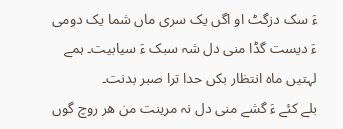ءَ سک دزگٹ او اگں یک سری ماں شما یک دومی ءَ دیست گڈا منی دل شہ سبک ءَ سیابیت۔ ہمے لہتیں ماہ انتظار بکں حدا ترا صبر بدنت۔
بلے کئے ءَ گشے منی دل نہ مرینت من ھر روچ گوں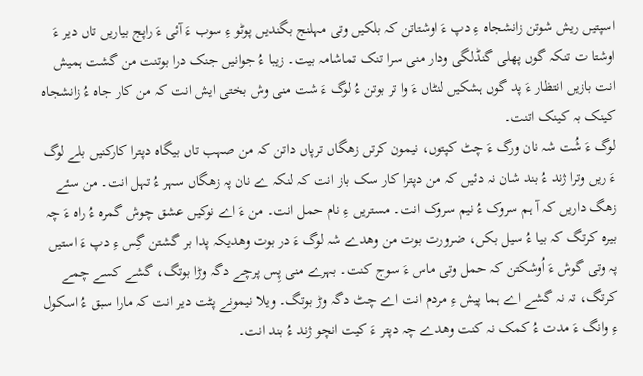اسپتیں ریش شوتن زانشجاہ ءِ دپ ءَ اوشتاتن کہ بلکیں وتی مہلنج بگندیں پوٹو ءِ سوب ءَ آئی ءَ راپج بیاریں تاں دیر ءَ اوشتا ت تنکہ گوں پھلی گنڈلگی ودار منی سرا تنک تماشامہ بیت۔ زیبا ءُ جوانیں جنک درا بوتنت من گشت ہمیش انت بازیں انتظار ءَ پد گوں ہشکیں لنٹاں ءَ وا تر بوتن ءُ لوگ ءَ شت منی وش بختی ایش انت کہ من کار جاہ ءُ زانشجاہ کینک بہ کینک اتنت۔
لوگ ءَ شُت شہ نان ورگ ءَ چٹ کپتوں، نیمون کرتں زھگاں ترپاں داتن کہ من صہب تاں بیگاہ دپترا کارکنیں بلے لوگ ءَ ریں وترا ژند ءُ بند شان نہ دئیں کہ من دپترا کار سک باز انت کہ لنکہ ے نان پہ زھگاں سہر ءُ تہل انت۔ من سئے زھگ داریں کہ آ ہم سروک ءُ نیم سروک انت۔ مستریں ءِ نام حمل انت۔ من ءَ اے نوکیں عشق چوش گمرہ ءُ راہ ءَ چہ بیرہ کرتگ کہ بیا ءُ سیل بکں، ضرورت بوت من وھدے شہ لوگ ءَ در بوت وھدیکہ پدا بر گشتن گِس ءِ دپ ءَ استیں پہ وتی گوش ءَ اُوشکتن کہ حمل وتی ماس ءَ سوج کنت۔ بہرے منی پِس پرچے دگہ وڑا بوتگ، گشے کسے چمے کرتگ، تہ نہ گشے اے ہما پیش ءِ مردم انت اے چٹ دگہ وڑ بوتگ۔ ویلا نیمونے پٹت دیر انت کہ مارا سبق ءُ اسکول ءِ وانگ ءَ مدت ءُ کمک نہ کنت وھدے چہ دپتر ءَ کیت انچو ژند ءُ بند انت۔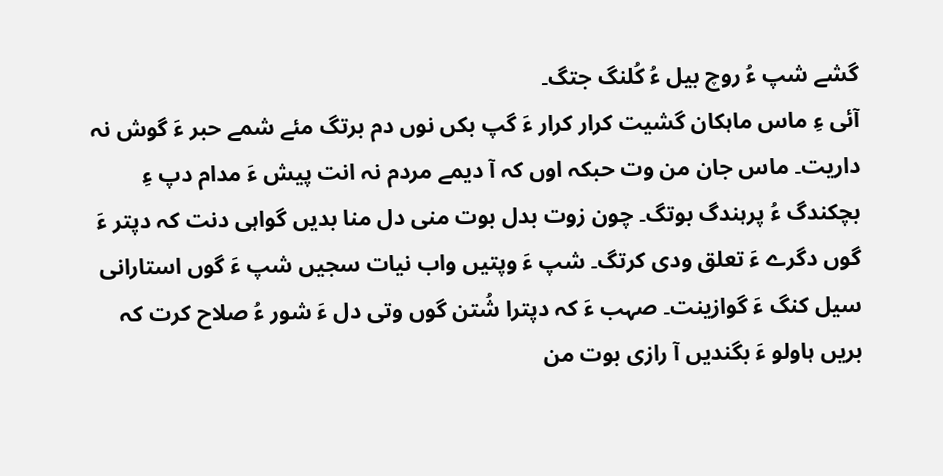گشے شپ ءُ روچ بیل ءُ کُلنگ جتگ۔
آئی ءِ ماس ماہکان گشیت کرار کرار ءَ گپ بکں نوں دم برتگ مئے شمے حبر ءَ گوش نہ داریت۔ ماس جان من وت حبکہ اوں کہ آ دیمے مردم نہ انت پیش ءَ مدام دپ ءِ بچکندگ ءُ پرہندگ بوتگ۔ چون زوت بدل بوت منی دل منا بدیں گواہی دنت کہ دپتر ءَ گوں دگرے ءَ تعلق ودی کرتگ۔ شپ ءَ وپتیں واب نیات سجیں شپ ءَ گوں استارانی سیل کنگ ءَ گوازینت۔ صہب ءَ کہ دپترا شُتن گوں وتی دل ءَ شور ءُ صلاح کرت کہ بریں ہاولو ءَ بگندیں آ رازی بوت من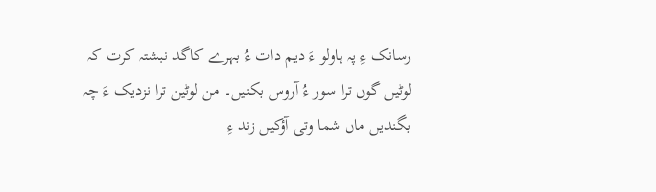رسانک ءِ پہ ہاولو ءَ دیم دات ءُ بہرے کاگد نبشتہ کرت کہ لوٹیں گوں ترا سور ءُ آروس بکنیں۔ من لوٹین ترا نزدیک ءَ چہ بگندیں ماں شما وتی آؤکیں زند ءِ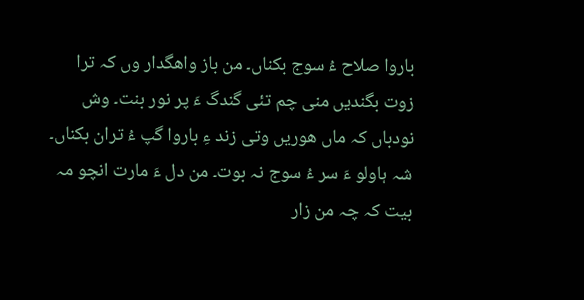باروا صلاح ءُ سوج بکناں۔ من باز واھگدار وں کہ ترا زوت بگندیں منی چم تئی گندگ ءَ پر نور بنت۔ وش نودباں کہ ماں ھوریں وتی زند ءِ باروا گپ ءُ تران بکناں۔ شہ ہاولو ءَ سر ءُ سوج نہ بوت۔ من دل ءَ مارت انچو مہ بیت کہ چہ من زار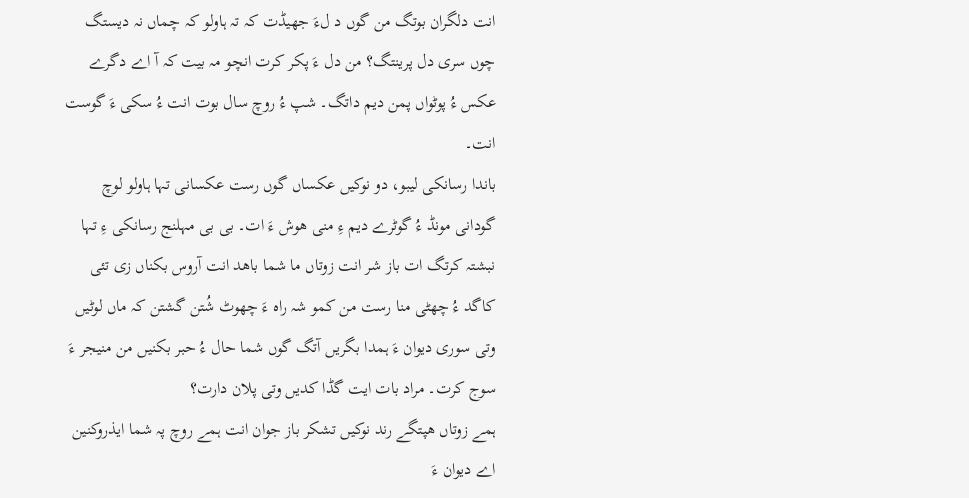انت دلگران بوتگ من گوں د لءَ جھیڈت کہ تہ ہاولو کہ چماں نہ دیستگ چوں سری دل پرینتگ؟ من دل ءَ پکر کرت انچو مہ بیت کہ آ اے دگرے عکس ءُ پوٹواں پمن دیم داتگ۔ شپ ءُ روچ سال بوت انت ءُ سکی ءَ گوست انت۔
باندا رسانکی لیبو، دو نوکیں عکساں گوں رست عکسانی تہا ہاولو لوچ گودانی مونڈ ءُ گوٹرے دیم ءِ منی ھوش ءَ ات۔ بی بی مہلنج رسانکی ءِ تہا نبشتہ کرتگ ات باز شر انت زوتاں ما شما باھد انت آروس بکناں زی تئی کاگد ءُ چھٹی منا رست من کمو شہ راہ ءَ چھوٹ شُتن گشتن کہ ماں لوٹیں وتی سوری دیوان ءَ ہمدا بگریں آتگ گوں شما حال ءُ حبر بکنیں من منیجر ءَ سوج کرت۔ مراد بات ایت گڈا کدیں وتی پلان دارت؟
ہمے زوتاں ھپتگے رند نوکیں تشکر باز جوان انت ہمے روچ پہ شما ایذروکنین اے دیوان ءَ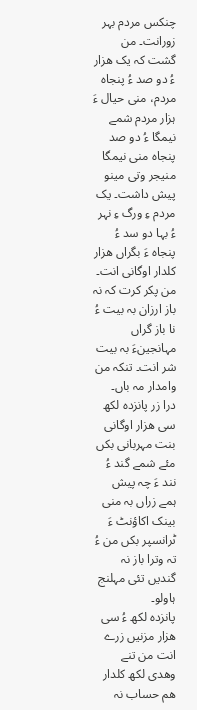چنکس مردم بہر زورانت۔ من گشت کہ یک ھزار ءُ دو صد ءُ پنجاہ مردم، منی حیال ءَ ہزار مردم شمے نیمگا ءُ دو صد پنجاہ منی نیمگا منیجر وتی مینو پیش داشت۔ یک مردم ءِ ورگ ءِ نہر ءُ بہا دو سد ءُ پنجاہ ءَ بگراں ھزار کلدار اوگانی انت۔
من پکر کرت کہ نہ باز ارزان بہ بیت ءُ نا باز گراں مہانجینءَ بہ بیت شر انت۔ تنکہ من وامدار مہ باں۔
درا زر پانزدہ لکھ سی ھزار اوگانی بنت مہربانی بکں مئے شمے گند ءُ نند ءَ چہ پیش ہمے زراں بہ منی بینک اکاؤنٹ ءَ ٹرانسپر بکں من ءُ تہ وترا باز نہ گندیں تئی مہلنج ہاولو۔
پانزدہ لکھ ءُ سی ھزار مزنیں زرے انت من تنے وھدی لکھ کلدار ھم حساب نہ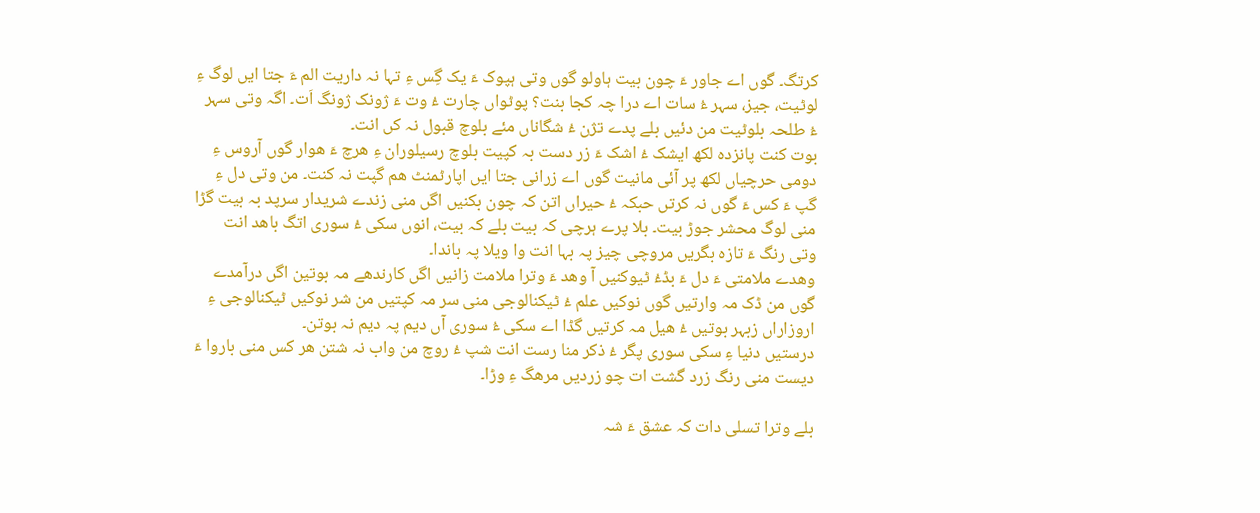کرتگ۔ گوں اے جاور ءَ چون بیت ہاولو گوں وتی ہپوک ءَ یک گِس ءِ تہا نہ داریت الم ءَ جتا ایں لوگ ءِ لوٹیت، جیز، سہر ءُ سات اے درا چہ کجا بنت؟ پوٹواں چارت ءُ وت ءَ ژونک ژونگ اَت۔ اگہ وتی سہر ءُ طلحہ بلوٹیت من دئیں بلے پدے تژن ءُ شگاناں مئے بلوچ قبول نہ کں انت۔
بوت کنت پانزدہ لکھ ایشک ءُ اشک ءَ زر دست بہ کپیت بلوچ رسیلوران ءِ ھرچ ءَ ھوار گوں آروس ءِ دومی حرچیاں لکھ پر آئی مانیت گوں اے زرانی جتا ایں اپارٹمنٹ ھم گپت نہ کنت۔ من وتی دل ءِ گپ ءَ کس ءَ گوں نہ کرتں حبکہ ءُ حیراں اتن کہ چون بکنیں اگں منی زندے شریدار سرپد بہ بیت گڑا منی لوگ محشر جوڑ بیت۔ بلا پرے ہرچی کہ بیت بلے کہ بیت، انوں سکی ءُ سوری اتگ باھد انت وتی رنگ ءَ تازہ بگریں مروچی چیز پہ بہا انت وا ویلا پہ باندا۔
وھدے ملامتی ءَ دل ءَ بڈءُ ٹیوکنیں آ وھد ءَ وترا ملامت زانیں اگں کارندھے مہ بوتین اگں درآمدے گوں من ڈک مہ وارتیں گوں نوکیں علم ءُ ٹیکنالوجی منی سر مہ کپتیں من شر نوکیں ٹیکنالوجی ءِ اروزاراں زبہر بوتیں ءُ ھیل مہ کرتیں گڈا اے سکی ءُ سوری آں دیم پہ دیم نہ بوتن۔
درستیں دنیا ءِ سکی سوری پگر ءُ ذکر منا رست انت شپ ءُ روچ من واب نہ شتن ھر کس منی باروا ءَ دیست منی رنگ زرد گشت ات چو زردیں مرھگ ءِ وڑا۔

بلے وترا تسلی دات کہ عشق ءَ شہ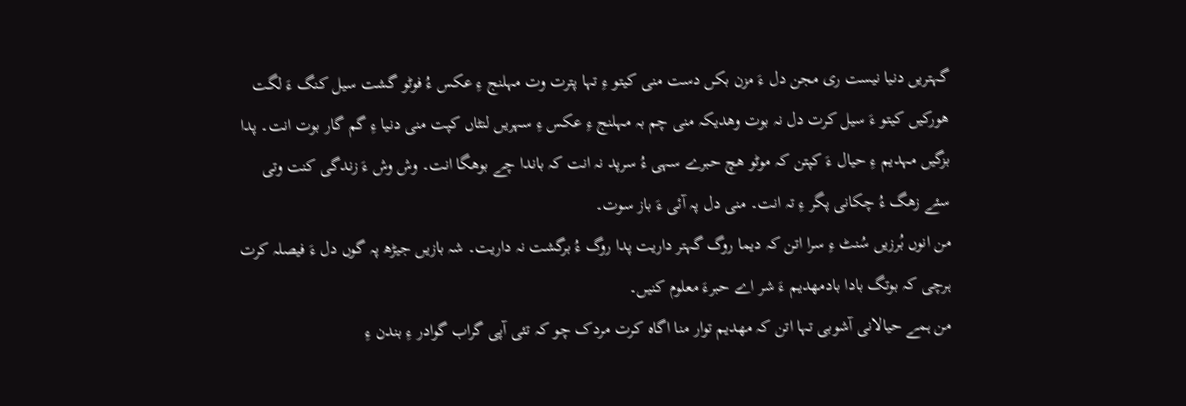گہتریں دنیا نیست ری مجن دل ءَ مزن بکں دست منی کیتو ءِ تہا پترت وت مہلنج ءِ عکس ءُ فوٹو گشت سیل کنگ ءَ لگت ھورکیں کیتو ءَ سیل کرت دل نہ بوت وھدیکہ منی چم بہ مہلنج ءِ عکس ءِ سہریں لنٹاں کپت منی دنیا ءِ گم گار بوت انت۔ پدا بزگیں مہدیم ءِ حیال ءَ کپتن کہ موٹو ھچ حبرے سہی ءُ سرپد نہ انت کہ باندا چے بوھگا انت۔ وش وش ءَ زندگی کنت وتی سئے زھگ ءُ چکانی پگر ءِ تہ انت۔ منی دل پہ آئی ءَ باز سوت۔
من انوں بُرزیں سُنٹ ءِ سرا اتن کہ دیما روگ گہتر داریت پدا روگ ءُ برگشت نہ داریت۔ شہ بازیں جیڑھ پہ گوں دل ءَ فیصلہ کرت ہرچی کہ بوتگ بادا بادمھدیم ءَ شر اے حبرءَ معلوم کنیں۔
من ہمے حیالانی آشوبی تہا اتن کہ مھدیم توار منا اگاہ کرت مردک چو کہ تئی آپی گراب گوادر ءِ بندن ءِ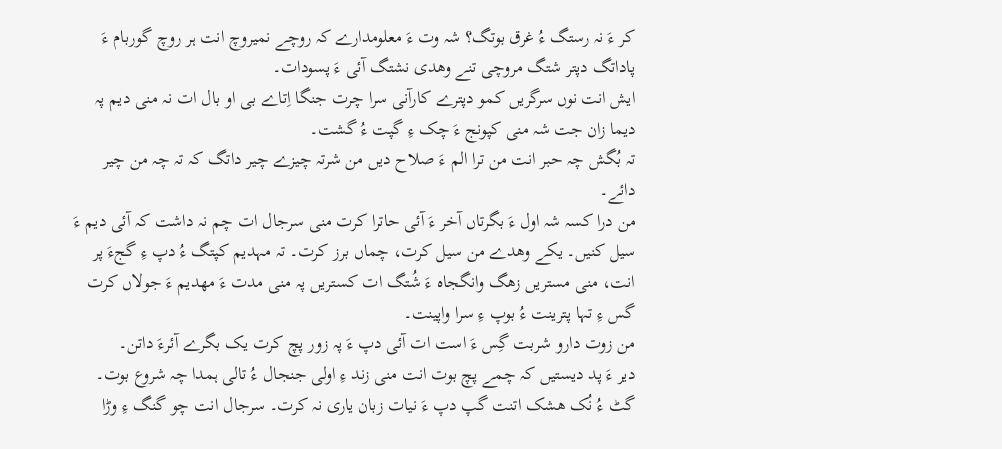کر ءَ نہ رستگ ءُ غرق بوتگ؟ شہ وت ءَ معلومدارے کہ روچے نمیروچ انت ہر روچ گوربام ءَ پاداتگ دپتر شتگ مروچی تنے وھدی نشتگ آئی ءَ پسودات۔
ایش انت نوں سرگریں کمو دپترے کارآنی سرا چرت جنگا اِتاے بی او بال ات نہ منی دیم پہ دیما زان جت شہ منی کپونج ءَ چک ءِ گپت ءُ گشت۔
تہ بُگش چہ حبر انت من ترا الم ءَ صلاح دیں من شرتہ چیزے چیر داتگ کہ تہ چہ من چیر دائے۔
من درا کسہ شہ اول ءَ بگرتاں آخر ءَ آئی حاترا کرت منی سرجال ات چم نہ داشت کہ آئی دیم ءَ سیل کنیں۔ یکے وھدے من سیل کرت، چماں برز کرت۔ تہ مہدیم کپتگ ءُ دپ ءِ گجءَ پر انت، منی مستریں زھگ وانگجاہ ءَ شُتگ ات کستریں پہ منی مدت ءَ مھدیم ءَ جولاں کرت گس ءِ تہا پترینت ءُ بوپ ءِ سرا واپینت۔
من زوت دارو شربت گِس ءَ است ات آئی دپ ءَ پہ زور پچ کرت یک بگرے آئرءَ داتن۔
دیر ءَ پد دیستیں کہ چمے پچ بوت انت منی زند ءِ اولی جنجال ءُ تالی ہمدا چہ شروع بوت۔ گٹ ءُ نُک ھشک اتنت گپ دپ ءَ نیات زبان یاری نہ کرت۔ سرجال انت چو گنگ ءِ وڑا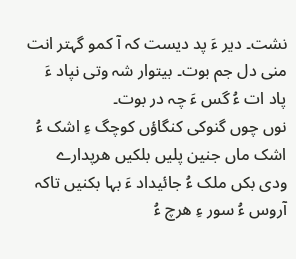نشت۔ دیر ءَ پد دیست کہ آ کمو گہتر انت منی دل جم بوت۔ بیتوار شہ وتی نپاد ءَ پاد ات ءُ گس ءَ چہ در بوت۔
نوں چوں گنوکی کنگاؤں کوچگ ءِ اشک ءُ اشک ماں جنین پلیں بلکیں ھرپدارے ودی بکں ملک ءُ جائیداد ءَ بہا بکنیں تاکہ آروس ءُ سور ءِ ھرچ ءُ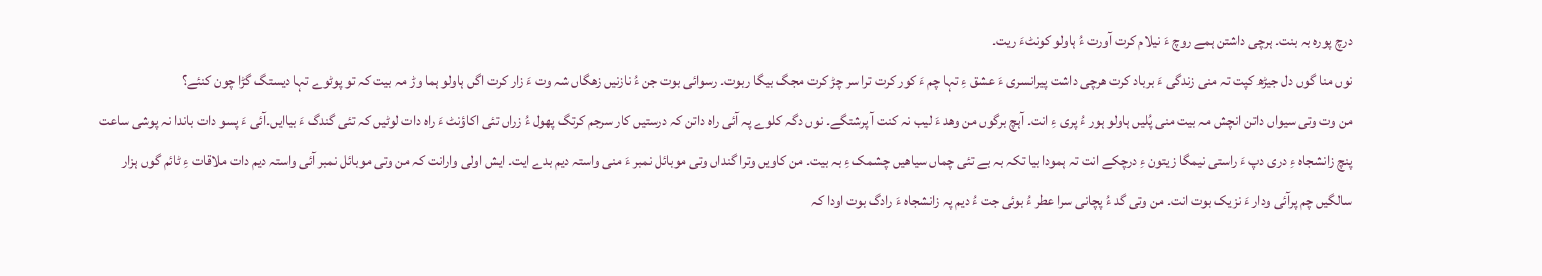درچ پورہ بہ بنت۔ ہرچی داشتن ہمے روچ ءَ نیلام کرت آورت ءُ ہاولو کونٹءَ ریت۔
نوں منا گوں دل جیڑھ کپت تہ منی زندگی ءَ برباد کرت ھرچی داشت پیرانسری ءَ عشق ءِ تہا چم ءَ کور کرت ترا سر چڑ کرت مجگ بیگا ربوت۔ رسوائی بوت جن ءُ نازنیں زھگاں شہ وت ءَ زار کرت اگں ہاولو ہما وڑ مہ بیت کہ تو پوٹوے تہا دیستگ گڑا چون کنئے؟
من وت وتی سیواں داتن انچش مہ بیت منی پُلیں ہاولو ہور ءُ پری ءِ انت۔ آہچ برگوں من وھد ءَ لیب نہ کنت آ پرشتگے۔ نوں دگہ کلوے پہ آئی راہ داتن کہ درستیں کار سرجم کرتگ پھول ءُ زراں تئی اکاؤنٹ ءَ راہ دات لوٹیں کہ تئی گندگ ءَ بیاایں۔آئی ءَ پسو دات باندا نہ پوشی ساعت پنچ زانشجاہ ءِ دری دپ ءَ راستی نیمگا زیتون ءِ درچکے انت تہ ہمودا بیا تکہ بہ بے تئی چماں سیاھیں چشمک ءِ بہ بیت۔ من کاویں وترا گنداں وتی موبائل نمبر ءَ منی واستہ دیم بدے ایت۔ ایش اولی وارانت کہ من وتی موبائل نمبر آئی واستہ دیم دات ملاقات ءِ ٹائم گوں ہزار سالگیں چم پرآئی ودار ءَ نزیک بوت انت۔ من وتی گد ءُ پچانی سرا عطر ءُ بوئی جت ءُ دیم پہ زانشجاہ ءَ رادگ بوت اودا کہ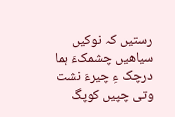رستیں کہ نوکیں سیاھیں چشمکءَ ہما درچک ءِ چیرءَ نشت وتی چپیں کوپگ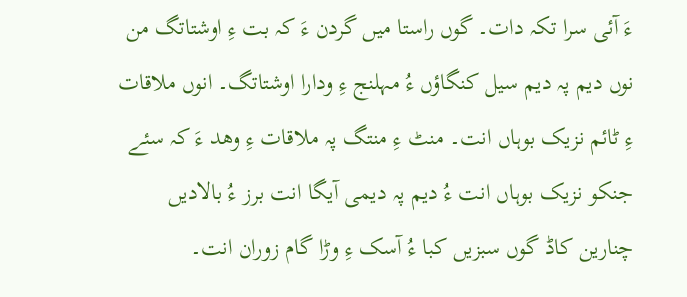ءَ آئی سرا تکہ دات۔ گوں راستا میں گردن ءَ کہ بت ءِ اوشتاتگ من نوں دیم پہ دیم سیل کنگاؤں ءُ مہلنج ءِ ودارا اوشتاتگ۔ انوں ملاقات ءِ ٹائم نزیک بوہاں انت۔ منٹ ءِ منتگ پہ ملاقات ءِ وھد ءَ کہ سئے جنکو نزیک بوہاں انت ءُ دیم پہ دیمی آیگا انت برز ءُ بالادیں چنارین کاڈ گوں سبزیں کبا ءُ آسک ءِ وڑا گام زوران انت۔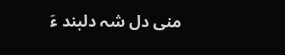منی دل شہ دلبند ءَ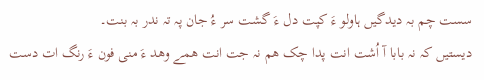سست چم بہ دیدگیں ہاولو ءَ کپت دل ءَ گشت سر ءُ جان پہ تہ ندر بہ بنت۔
دیستیں کہ نہ بابا آ اُشت انت پدا چک ھم نہ جت انت ھمے وھد ءَ منی فون ءَ رنگ ات دست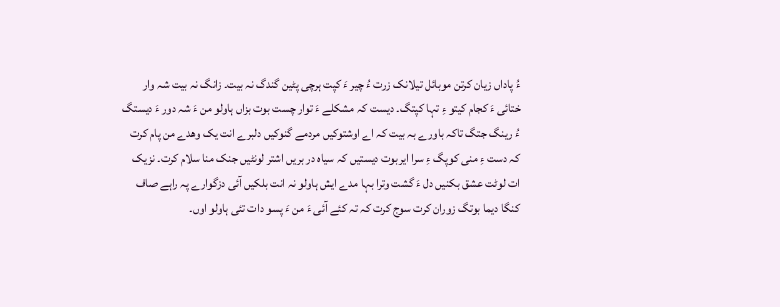ءُ پاداں زیان کرتن موبائل تیلانک زرت ءُ چیر ءَ کپت ہرچی پٹین گندگ نہ بیت۔ زانگ نہ بیت شہ وار ختائی ءَ کجام کیتو ءِ تہا کپتگ۔ دیست کہ مشکلے ءَ توار چست بوت بزاں ہاولو من ءَ شہ دور ءَ دیستگ ءُ رینگ جتگ تاکہ باورے بہ بیت کہ اے اوشتوکیں مردمے گنوکیں دلبرے انت یک وھدے من پام کرت کہ دست ءِ منی کوپگ ءِ سرا ایربوت دیستیں کہ سیاہ در بریں اشتر لونٹیں جنک منا سلام کرت۔ نزیک ات لوٹت عشق بکنیں دل ءَ گشت وترا بہا مدے ایش ہاولو نہ انت بلکیں آئی دزگوارے پہ راہے صاف کنگا دیما بوتگ زوران کرت سوج کرت کہ تہ کئے آئی ءَ من ءَ پسو دات تئی ہاولو اوں۔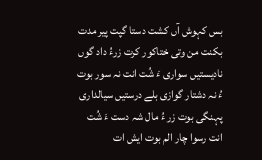بس کہوش آں کشت دستا گپت پیر مدت بکنت من وتی ختاکور کرت زرءُ داد گوں نادیستیں سواری ءَ شُت انت نہ سور بوت ءُ نہ دشتار گوازی بلے درستیں سیالداری پہنگی بوت زر ءُ مال شہ دست ءَ شُت انت رسوا چار الم بوت ایش ات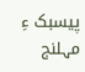پیسبک ءِ مہلنج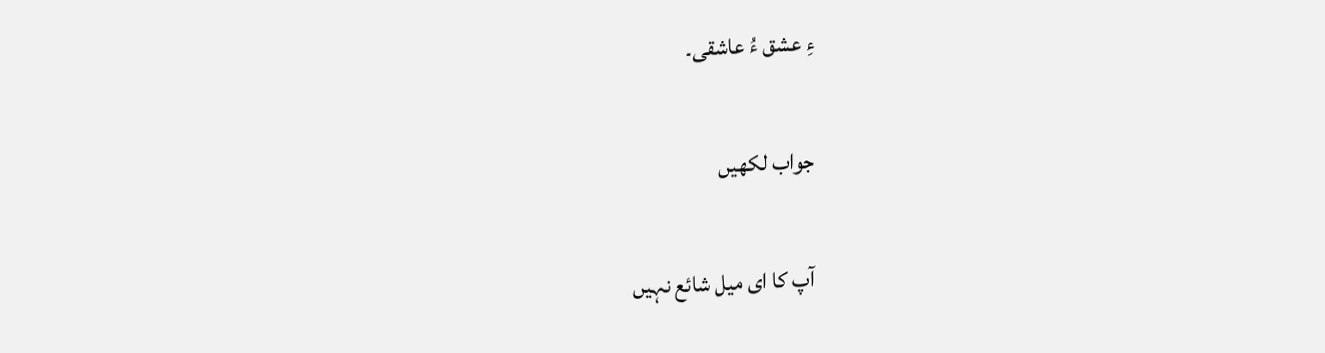ءِ عشق ءُ عاشقی۔

جواب لکھیں

آپ کا ای میل شائع نہیں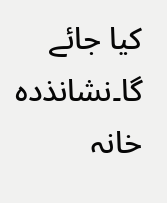کیا جائے گا۔نشانذدہ خانہ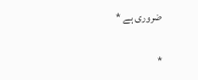ضروری ہے *

*